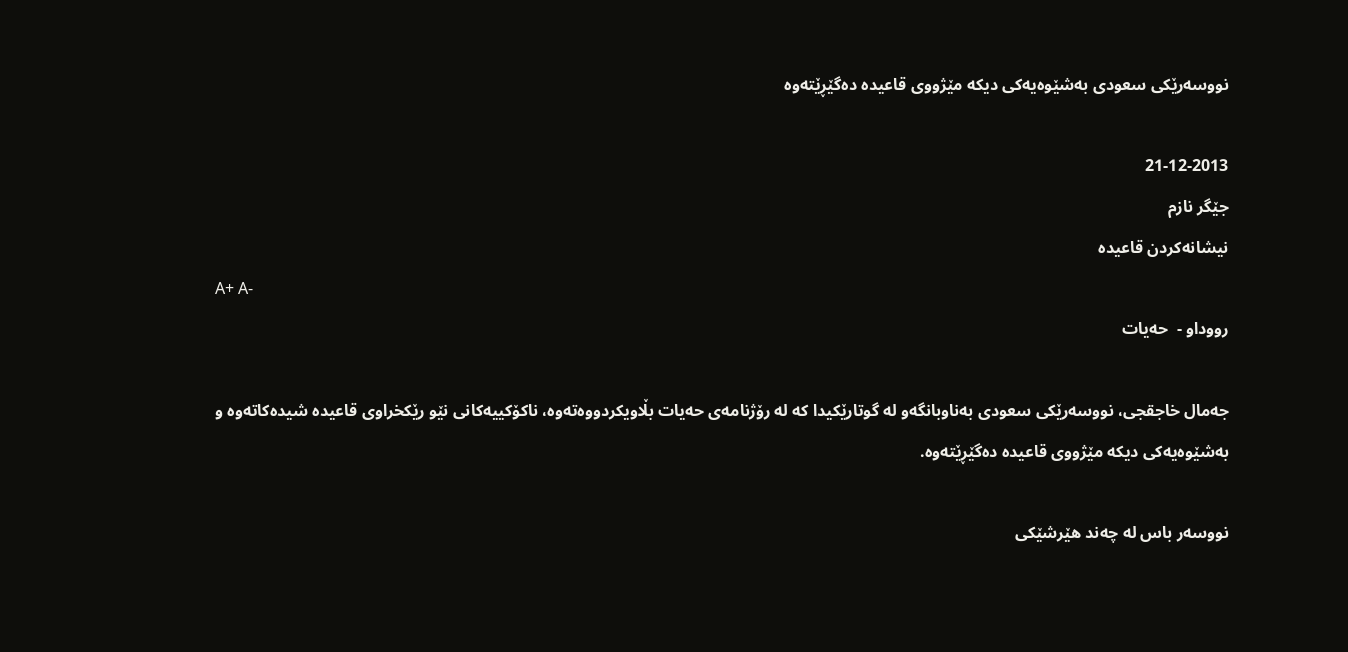نووسه‌رێكی سعودی‌ به‌شێوه‌یه‌كی‌ دیكه‌ مێژووی‌ قاعیده‌ ده‌گێڕێته‌وه‌

21-12-2013
جێگر نازم
نیشانەکردن قاعیده‌
A+ A-
رووداو -  حه‌یات

جه‌مال خاجقجى، نو‌وسه‌رێكی‌ سعودی‌ به‌ناوبانگه‌‌و له‌ گوتارێكیدا كه‌ له‌ رۆژنامه‌ی‌ حه‌یات بڵاویكردووه‌ته‌وه‌، ناكۆكییه‌كانی‌ نێو رێكخراوی قاعیده‌ شیده‌كاته‌وه ‌و به‌شێوه‌یه‌كی‌ دیكه‌ مێژووی‌ قاعیده‌ ده‌گێڕێته‌وه‌.

نووسه‌ر باس له‌ چه‌ند هێرشێكی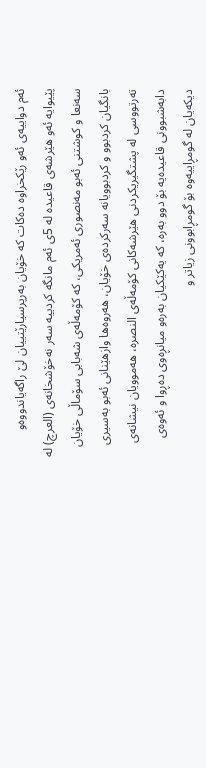ئه‌م دواییه‌ی‌ ئه‌و رێكخراوه‌ ده‌كات كه‌ خۆیان به‌رپرسیارێتییان لێ راگه‌یاندووه‌و پێیوایه‌ ئه‌و هێرشه‌ی‌ قاعیده‌ له‌ 5ی‌ ئه‌م مانگه‌ كردییه‌ سه‌ر نه‌خۆشخانه‌ی‌ (العرچ) له‌ سه‌نعا و كوشتنی‌ ئه‌بو مه‌نصوری‌ ئه‌مریكی‌، كه‌ كۆمه‌ڵه‌ی‌ شه‌بابی‌ سۆماڵی‌ خۆیان بانگیان كردبو‌و ‌و كردبو‌ویانه‌ سه‌ركرده‌ی‌ خۆیان، هه‌روه‌ها وازهێنانی‌ ئه‌بو به‌سیری‌ ته‌رتو‌وسی‌ له‌ پشتگیریكردنی‌ هێرشه‌كانی‌ كۆمه‌ڵه‌ی‌ النصره‌، هه‌مو‌ویان نیشانه‌ی‌ دابه‌شبو‌ونی‌ قاعیده‌یه‌ بۆ دوو به‌ره‌، كه‌ یه‌كێكیان به‌ره‌و میانڕه‌وی ده‌ڕوا و ئه‌وه‌ی دیكه‌یان له‌ گومڕاییه‌وه‌ بۆ گومڕابو‌ونی زیاتر و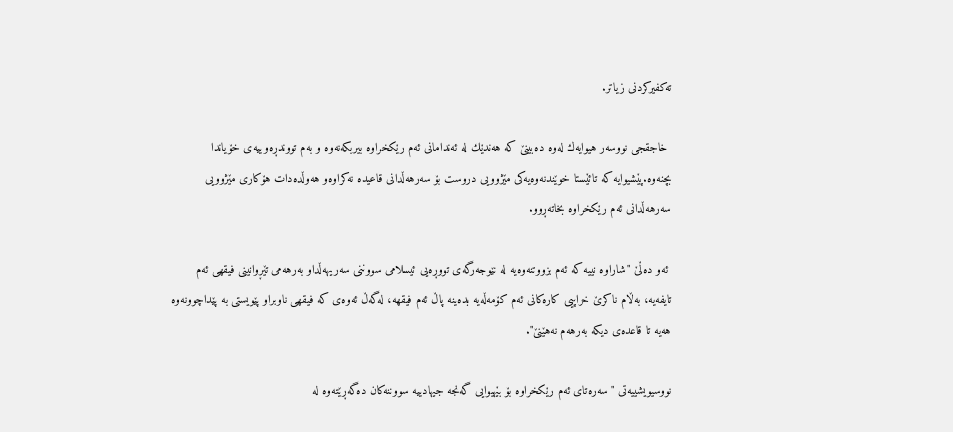ته‌كفیركردنی‌ زیاتر.

 خاجقجی نو‌وسه‌ر هیوایه‌ك له‌وه‌ ده‌بینێ كه‌ هه‌ندێك له‌ ئه‌ندامانی‌ ئه‌م رێكخراوه‌ بیربكه‌نه‌وه‌ و به‌م تو‌وندڕه‌وییه‌ی خۆیاندا بچنه‌وه‌.پێشیوایه‌ كه‌ تائێستا خوێندنه‌وه‌یه‌كی‌ مێژو‌ویی‌ در‌وست بۆ سه‌رهه‌ڵدانی‌ قاعیده‌ نه‌كراوه‌‌و هه‌وڵده‌دات هۆكاری‌ مێژو‌ویی‌ سه‌رهه‌ڵدانی‌ ئه‌م رێكخراوه‌ بخاته‌ڕوو.

 ئه‌و ده‌ڵێ "شاراوه‌ نییه‌ كه‌ ئه‌م بز‌ووتنه‌وه‌یه‌ له‌ نێوجه‌رگه‌ی‌ تو‌وڕه‌یی‌ ئیسلامی‌ سو‌وننی‌ سه‌ریهه‌ڵداو به‌رهه‌می‌ تێڕوانینی‌ فیقهی ئه‌م تایفه‌یه‌، به‌ڵام ناكرێ خراپیی‌ كاره‌كانی‌ ئه‌م كۆمه‌ڵه‌یه‌ بده‌ینه‌ پاڵ ئه‌م فیقهه‌، له‌گه‌ڵ ئه‌وه‌ی‌ كه‌ فیقهی‌ ناوبراو پێویستی‌ به‌ پێداچو‌ونه‌وه‌ هه‌یه‌ تا قاعده‌ی دیكه‌ به‌رهه‌م نه‌هێنێ".

نووسیویشییه‌تی‌ "سه‌ره‌تای‌ ئه‌م رێكخراوه‌ بۆ بێهیوایی‌ گه‌نجه‌ جیهادییه‌ سو‌وننه‌كان ده‌گه‌ڕێته‌وه‌ له‌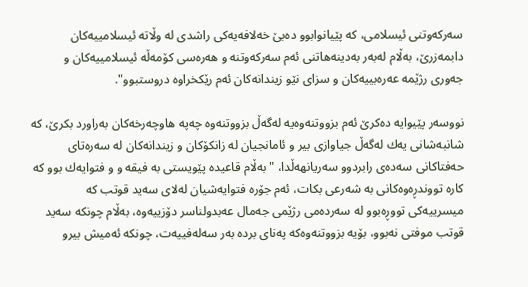سه‌ركه‌وتنی‌ ئیسلامی‌، كه‌ پێیانوابو‌و ده‌بێ خه‌لافه‌یه‌كی‌ راشدی‌ له‌ وڵاته‌ ئیسلامییه‌كان دابمه‌زرێ، به‌ڵام له‌به‌ر به‌دینه‌هاتنی‌ ئه‌م سه‌ركه‌وتنه‌ و هه‌ره‌سی‌ كۆمه‌ڵه‌ ئیسلامییه‌كان و جه‌وری‌ رژێمه‌ عه‌ره‌بییه‌كان و سزای‌ نێو زیندانه‌كان ئه‌م رێكخراوه‌ دروستبوو".

نووسه‌ر پێیوایه‌ ده‌كرێ ئه‌م بز‌ووتنه‌وه‌یه‌ له‌گه‌ڵ بز‌ووتنه‌وه‌ چه‌په‌ هاوچه‌رخه‌كان به‌راورد بكرێ، كه‌ شانبه‌شانی‌ یه‌ك له‌گه‌ڵ جیاوازی‌ بیر و ئامانجیان له‌ زانكۆكان و زیندانه‌كان له‌ سه‌ره‌تای‌ حه‌فتاكانی‌ سه‌ده‌ی‌ رابرد‌وو سه‌ریانهه‌ڵدا، "به‌ڵام قاعیده‌ پێویستی‌ به‌ فیقه و و فتوایه‌ك بو‌و كه‌ كاره‌ تووندڕه‌وه‌كانی‌ به‌ شه‌رعی‌ بكات، ئه‌م جۆره‌ فتوایه‌شیان له‌لای سه‌ید قوتب كه‌ میسرییه‌كی‌ تو‌وڕه‌بو‌و له‌ سه‌رده‌می رژێمی‌ جه‌مال عه‌بدولناسر دۆزییه‌وه‌، به‌ڵام چونكه‌ سه‌ید قوتب موفتی‌ نه‌بو‌و، بۆیه‌ بز‌ووتنه‌وه‌كه‌ په‌نای‌ برده‌ به‌ر سه‌له‌فییه‌ت، چونكه‌ ئه‌میش بیرو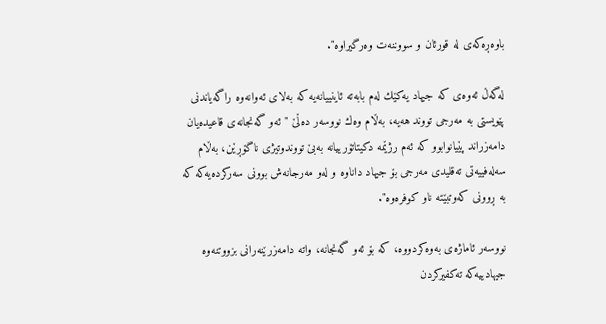باوه‌ڕه‌كه‌ی‌ له‌ قورئان و سووننه‌ت وه‌رگیراوه‌".

له‌گه‌ڵ ئه‌وه‌ی‌ كه‌ جیهاد یه‌كێك له‌م بابه‌ته‌ ئاینییانه‌یه‌ كه‌ به‌لای ئه‌وانه‌وه‌ راگه‌یاندنی‌ پێویستی‌ به‌ مه‌رجی‌ تو‌وند هه‌یه‌، به‌ڵام وه‌ك نووسه‌ر ده‌ڵێ "ئه‌و گه‌نجانه‌ی‌ قاعیده‌یان دامه‌زراند پێیانوابو‌و كه‌ ئه‌م رژێمه‌ دكیتاتۆرییانه‌ به‌بێ تو‌وندوتیژی‌ ناگۆڕێن، به‌ڵام سه‌له‌فییه‌تی‌ ته‌قلیدی‌ مه‌رجی‌ بۆ جیهاد داناوه‌ و له‌و مه‌رجانه‌ش بو‌ونی‌ سه‌ركرده‌یه‌كه‌ كه‌ به‌ ڕ‌وونی‌ كه‌وتبێته‌ ناو كوفره‌وه‌".

نووسه‌ر ئاماژه‌ی‌ به‌وه‌كردووه‌، كه‌ بۆ ئه‌و گه‌نجانه‌، واته‌ دامه‌زرێنه‌رانی بزووتنه‌وه‌ جیهادییه‌كه‌ ته‌كفیركردن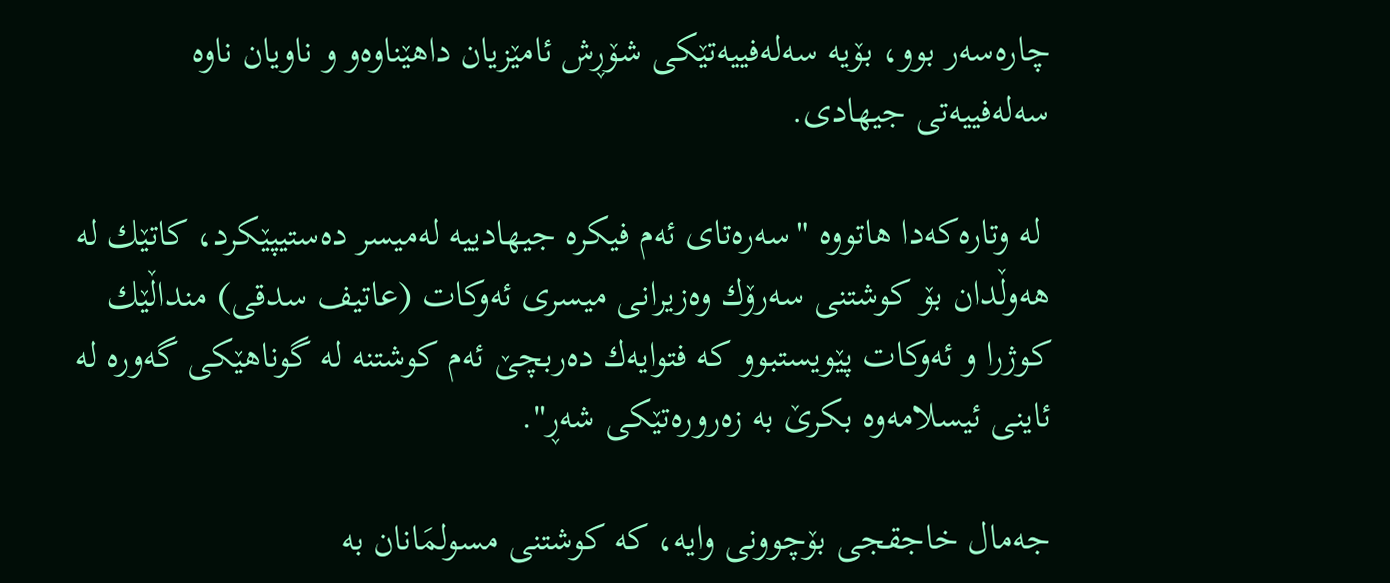چاره‌سه‌ر بوو، بۆیه‌ سه‌له‌فییه‌تێكی‌ شۆڕش ئامێزیان داهێناوه‌و و ناویان ناوه‌ سه‌له‌فییه‌تی‌ جیهادی‌.

 له‌ وتاره‌كه‌دا هاتووه‌ "سه‌ره‌تای‌ ئه‌م فیكره‌ جیهادییه‌ له‌میسر ده‌ستیپێكرد، كاتێك له‌ هه‌وڵدان بۆ كوشتنی‌ سه‌رۆك وه‌زیرانی‌ میسری ئه‌وكات (عاتیف سدقی) منداڵێك كوژرا و ئه‌وكات پێویستبو‌و كه‌ فتوایه‌ك ده‌ربچێ ئه‌م كوشتنه‌ له‌ گوناهێكی‌ گه‌وره‌ له‌ ئاینی‌ ئیسلامه‌وه‌ بكرێ به‌ زه‌روره‌تێكی‌ شه‌ڕ".

جه‌مال خاجقجی‌ بۆچوونی‌ وایه‌، كه‌ كوشتنی‌ مسولمَانان به‌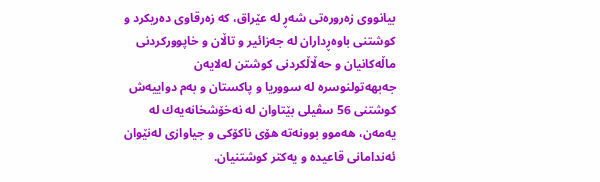بیانو‌وی‌ زه‌روره‌تی‌ شه‌ڕ له‌ عێراق، كه‌ زه‌رقاوی‌ ده‌ریكرد و كوشتنی‌ باوه‌ڕداران له‌ جه‌زائیر و تاڵان و خاپو‌وركردنی‌ ماڵه‌كانیان و حه‌ڵاڵكردنی‌ كوشتن له‌لایه‌ن جه‌بهه‌تولنوسره‌ له‌ سو‌وریا و پاكستان و به‌م دواییه‌ش كوشتنی‌ 56 سڤیلی‌ بێتاوان له‌ نه‌خۆشخانه‌یه‌ك له‌ یه‌مه‌ن، هه‌مو‌و بو‌ونه‌ته‌ هۆی‌ ناكۆكی‌ و جیاوازی‌ له‌نێوان ئه‌ندامانی‌ قاعیده‌ و یه‌كتر كوشتنیان.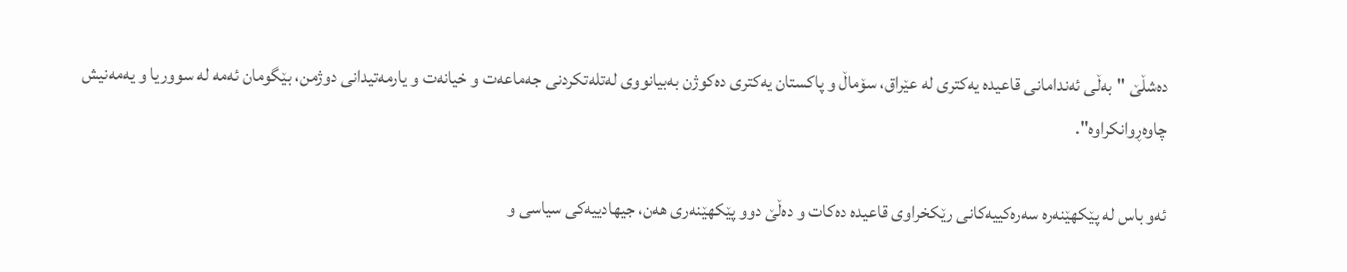ده‌شڵێ "به‌ڵی ئه‌ندامانی‌ قاعیده‌ یه‌كتری‌ له‌ عێراق، سۆماڵ و پاكستان یه‌كتری‌ ده‌كوژن به‌بیانو‌وی‌ له‌تله‌تكردنی‌ جه‌ماعه‌ت و خیانه‌ت و یارمه‌تیدانی‌ دوژمن، بێگومان ئه‌مه‌ له‌ سو‌وریا و یه‌مه‌نیش چاوه‌ڕوانكراوه‌".

ئه‌و باس له‌ پێكهێنه‌ره‌ سه‌ره‌كییه‌كانی‌ رێكخراوی قاعیده‌ ده‌كات ‌و ده‌ڵێ دوو پێكهێنه‌ری‌ هه‌ن، جیهادییه‌كی‌ سیاسی و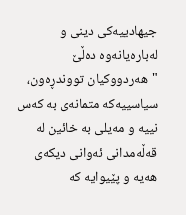جیهادییه‌كی‌ دینی‌ ‌و له‌باره‌یانه‌وه‌ ده‌ڵێ "هه‌ردو‌وكیان تو‌وندڕه‌ون، سیاسییه‌كه‌ متمانه‌ی‌ به‌ كه‌س نییه‌ و مه‌یلی‌ به‌ خائین له‌ قه‌ڵه‌مدانی‌ ئه‌وانی دیكه‌ی‌ هه‌یه‌ و پێیوایه‌ كه‌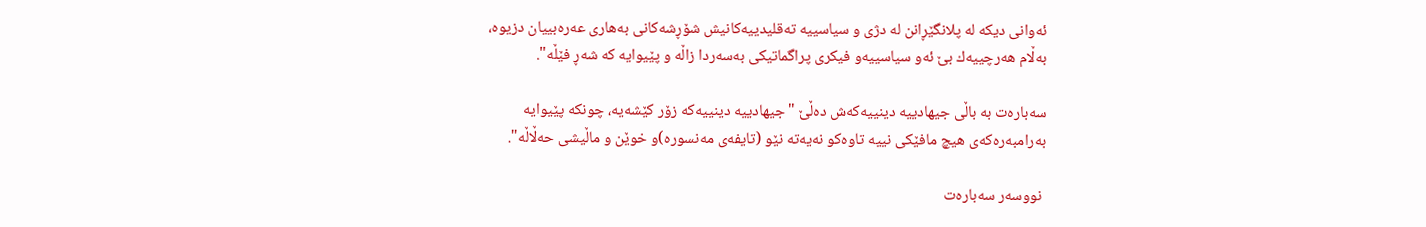ئه‌وانی دیكه‌ له‌ پلانگێڕانن له‌ دژی‌ و سیاسییه‌ ته‌قلیدییه‌كانیش شۆڕشه‌كانی‌ به‌هاری‌ عه‌ره‌بییان دزیوه‌، به‌ڵام هه‌رچییه‌ك بێ ئه‌و سیاسییه‌و فیكری‌ پراگماتیكی به‌سه‌ردا زاڵه‌ و پێیوایه‌ كه‌ شه‌ڕ فێڵه‌".

سه‌باره‌ت به‌ باڵی‌ جیهادییه‌ دینییه‌كه‌ش ده‌ڵێ "جیهادییه‌ دینییه‌كه‌ زۆر كێشه‌یه‌، چونكه‌ پێیوایه‌ به‌رامبه‌ره‌كه‌ی‌ هیچ مافێكی‌ نییه‌ تاوه‌كو نه‌یه‌ته‌ نێو (تایفه‌ی‌ مه‌نسوره‌)و خوێن و ماڵیشی‌ حه‌ڵاڵه‌".

 نووسه‌ر سه‌باره‌ت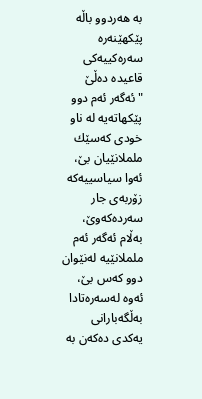به‌ هه‌ردوو باڵه‌ پێكهێنه‌ره‌ سه‌ره‌كییه‌كی قاعیده‌ ده‌ڵێ "ئه‌گه‌ر ئه‌م دوو پێكهاته‌یه‌ له‌ ناو خودی‌ كه‌سێك ململانێیان بێ، ئه‌وا سیاسییه‌كه‌ زۆربه‌ی جار سه‌رده‌كه‌وێ، به‌ڵام ئه‌گه‌ر ئه‌م ململانێیه‌ له‌نێوان دوو كه‌س بێ، ئه‌وه‌ له‌سه‌ره‌تادا به‌ڵگه‌بارانی‌ یه‌كدی ده‌كه‌ن به‌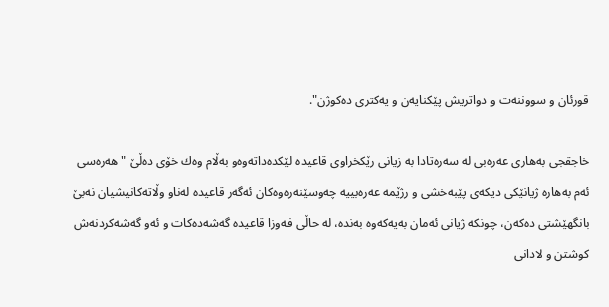قورئان و سووننه‌ت و دواتریش پێكنایه‌ن و یه‌كتری‌ ده‌كوژن".

خاجقجی به‌هاری عه‌ره‌بی له‌ سه‌ره‌تادا به‌ زیانی‌ رێكخراوی قاعیده‌ لێكده‌داته‌وه‌و به‌ڵام وه‌ك خۆی ده‌ڵێ "هه‌ره‌سی‌ ئه‌م به‌هاره‌ ژیانێكی دیكه‌ی‌ پێبه‌خشی و رژێمه‌ عه‌ره‌بییه‌ چه‌وسێنه‌ره‌وه‌كان ئه‌گه‌ر قاعیده‌ له‌ناو وڵاته‌كانیشیان نه‌بێ بانگهێشتی‌ ده‌كه‌ن، چونكه‌ ژیانی‌ ئه‌مان به‌یه‌كه‌وه‌ به‌نده‌، له‌ حاڵی‌ فه‌وزا قاعیده‌ گه‌شه‌ده‌كات و ئه‌و گه‌شه‌كردنه‌ش كوشتن و لادانی‌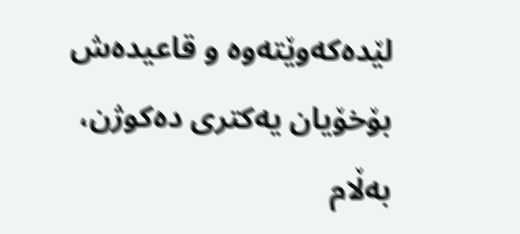لێده‌كه‌وێته‌وه‌ و قاعیده‌ش بۆخۆیان یه‌كتری‌ ده‌كوژن، به‌ڵام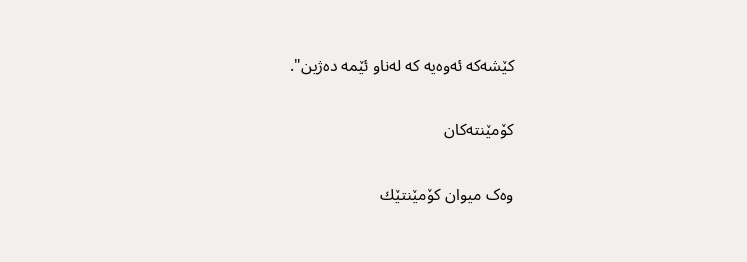كێشه‌كه‌ ئه‌وه‌یه‌ كه‌ له‌ناو ئێمه‌ ده‌ژین".

کۆمێنتەکان

وەک میوان کۆمێنتێك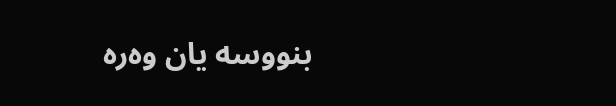بنووسە یان وەرە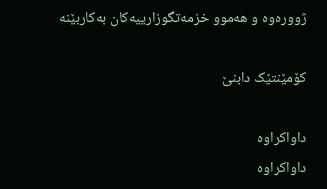ژوورەوە و هه‌موو خزمەتگوزارییەکان به‌كاربێنه‌

کۆمێنتێک دابنێ

داواکراوە
داواکراوە